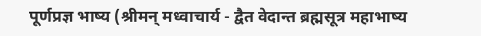पूर्णप्रज्ञ भाष्य (श्रीमन् मध्वाचार्य - द्वैत वेदान्त ब्रह्मसूत्र महाभाष्य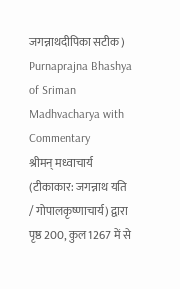जगन्नाथदीपिका सटीक)
Purnaprajna Bhashya of Sriman Madhvacharya with Commentary
श्रीमन् मध्वाचार्य (टीकाकार: जगन्नाथ यति / गोपालकृष्णाचार्य) द्वारा
पृष्ठ 200, कुल 1267 में से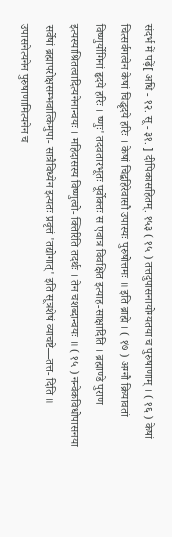संदर्भ में पढ़ें[ अधि - १२. सू - ३१. ] दीपिकासहितम्. १५३ ( १५ ) तत्तदुपासनायोग्यतया च पुरुषाणाम् । ( १६ ) केषां चित्सर्वगत्वेन केषां चिद्धृदये हरिः । केषां चिद्बहिरेवासौ उपास्यः पुरुषोत्तमः ॥ इति ब्राह्मे । ( १७ ) अग्नौ क्रियावतां विष्णुर्योगिनां हृदये हरिः । ष्णुः' तदवतारभूतः पूर्वोक्तः स एवात्र विवक्षित इत्याह-साक्षादिति । ब्रह्माण्डे पुराण इत्यस्याश्रितत्वादित्यनेनान्वयः । महिदासस्य विष्णुत्वो- क्तिरिति तदर्थः । तेन चशब्दान्वयः ॥ ( १५ ) नन्वेकविधोपासनया सर्वेषां ब्रह्मापरोक्षसम्भवात्किमुपा- सात्रैविध्येन इत्यतः प्रवृत्तं 'तद्योगात्' इति सूत्रशेषं व्याचष्टे—तत्त- दिति ॥ उपासनेत्यनेन पुरुषाणामित्यनेन च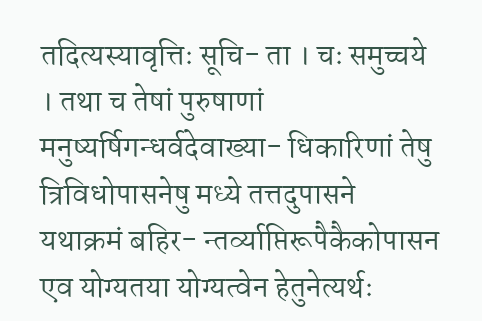तदित्यस्यावृत्तिः सूचि- ता । चः समुच्चये । तथा च तेषां पुरुषाणां मनुष्यर्षिगन्धर्वदेवाख्या- धिकारिणां तेषु त्रिविधोपासनेषु मध्ये तत्तदुपासने यथाक्रमं बहिर- न्तर्व्याप्तिरूपैकैकोपासन एव योग्यतया योग्यत्वेन हेतुनेत्यर्थः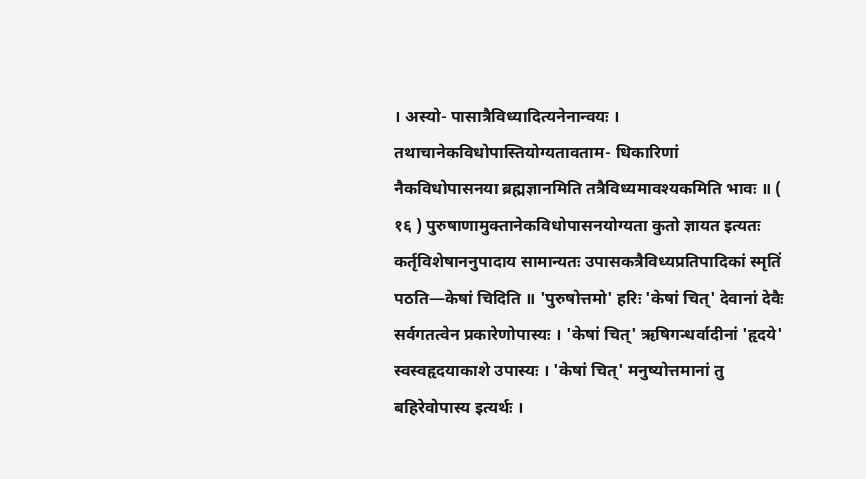। अस्यो- पासात्रैविध्यादित्यनेनान्वयः । तथाचानेकविधोपास्तियोग्यतावताम- धिकारिणां नैकविधोपासनया ब्रह्मज्ञानमिति तत्रैविध्यमावश्यकमिति भावः ॥ ( १६ ) पुरुषाणामुक्तानेकविधोपासनयोग्यता कुतो ज्ञायत इत्यतः कर्तृविशेषाननुपादाय सामान्यतः उपासकत्रैविध्यप्रतिपादिकां स्मृतिं पठति—केषां चिदिति ॥ 'पुरुषोत्तमो' हरिः 'केषां चित्' देवानां देवैः सर्वगतत्वेन प्रकारेणोपास्यः । 'केषां चित्' ऋषिगन्धर्वादीनां 'हृदये' स्वस्वहृदयाकाशे उपास्यः । 'केषां चित्' मनुष्योत्तमानां तु बहिरेवोपास्य इत्यर्थः ।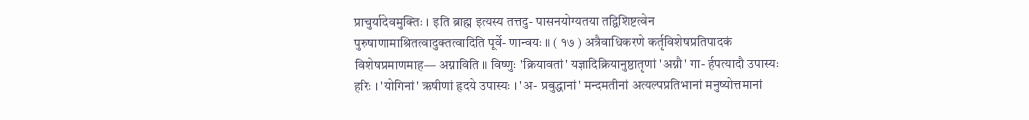प्राचुर्यादेवमुक्तिः । इति ब्राह्म इत्यस्य तत्तदु- पासनयोग्यतया तद्विशिष्टत्वेन पुरुषाणामाश्रितत्वादुक्तत्वादिति पूर्वे- णान्वयः ॥ ( १७ ) अत्रैवाधिकरणे कर्तृविशेषप्रतिपादकं विशेषप्रमाणमाह— अग्नाविति ॥ विष्णुः 'क्रियावतां' यज्ञादिक्रियानुष्ठातृणां 'अग्नौ' गा- र्हपत्यादौ उपास्यः हरिः । 'योगिनां' ऋषीणां हृदये उपास्यः । 'अ- प्रबुद्धानां' मन्दमतीनां अत्यल्पप्रतिभानां मनुष्योत्तमानां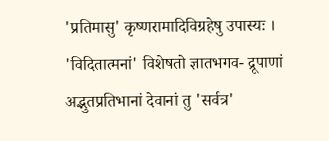'प्रतिमासु' कृष्णरामादिविग्रहेषु उपास्यः । 'विदितात्मनां' विशेषतो ज्ञातभगव- द्रूपाणां अद्भुतप्रतिभानां देवानां तु 'सर्वत्र'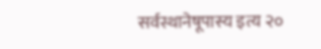सर्वस्थानेषूपास्य इत्य २०